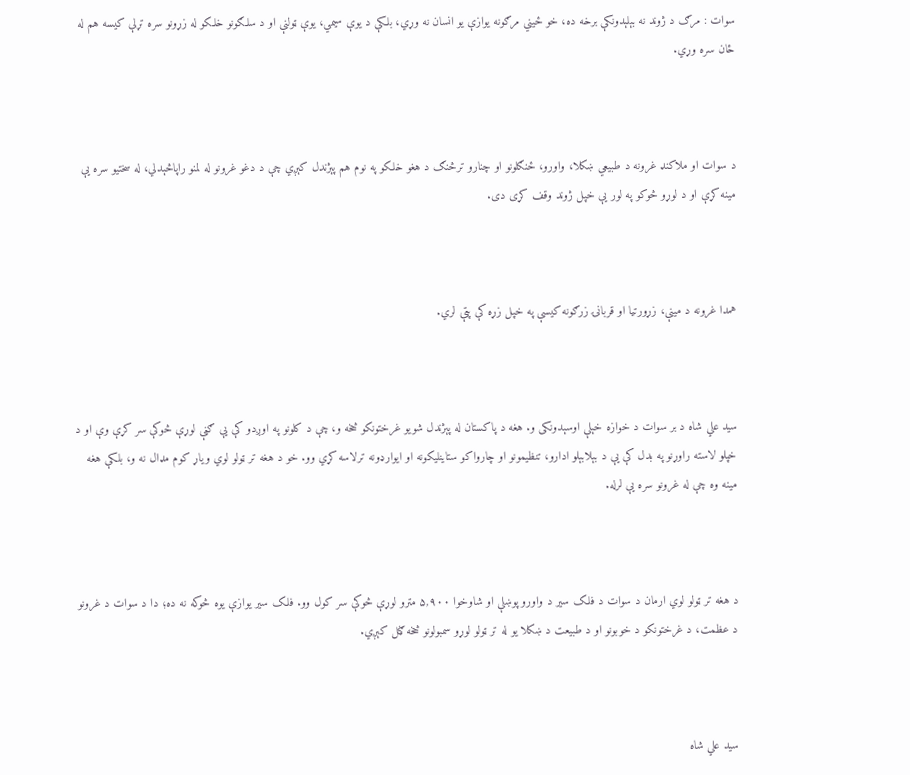سوات : مرګ د ژوند نه بېلېدونکې برخه ده، خو ځیني مرګونه یوازې یو انسان نه وړي، بلکې د یوې سیمي، یوې ټولنې او د سلګونو خلکو له زړونو سره تړلې کیسه هم له ځان سره وړي.



د سوات او ملاکنډ غرونه د طبیعي ښکلا، واورو، ځنګلونو او چنارو ترڅنګ د هغو خلکو په نوم هم پېژندل کېږي چې د دغو غرونو له لمنو راپاڅېدلي، له سختیو سره یې مینه کړې او د لوړو څوکو په لور یې خپل ژوند وقف کړی دی.



همدا غرونه د مینې، زړورتیا او قربانۍ زرګونه کیسې په خپل زړه کې پټې لري.



سید علي شاه د بر سوات د خوازه خېلې اوسېدونکی و. هغه د پاکستان له پېژندل شویو غرختونکو څخه و، چې د کلونو په اوږدو کې یې ګڼې لوړې څوکې سر کړې وې او د خپلو لاسته راوړنو په بدل کې یې د بېلابېلو ادارو، تنظیمونو او چارواکو ستاینلیکونه او ایوارډونه ترلاسه کړي وو. خو د هغه تر ټولو لوي ویاړ کوم مډال نه و، بلکې هغه مینه وه چې له غرونو سره یې لرله.



د هغه تر ټولو لوي ارمان د سوات د فلک سیر د واورو پوښلې او شاوخوا ۵,۹۰۰ مترو لوړې څوکې سر کول وو. فلک سیر یوازې یوه څوکه نه ده؛ دا د سوات د غرونو د عظمت، د غرختونکو د خوبونو او د طبیعت د ښکلا یو له تر ټولو لوړو سمبولونو څخه ګڼل کېږي.



سید علي شاه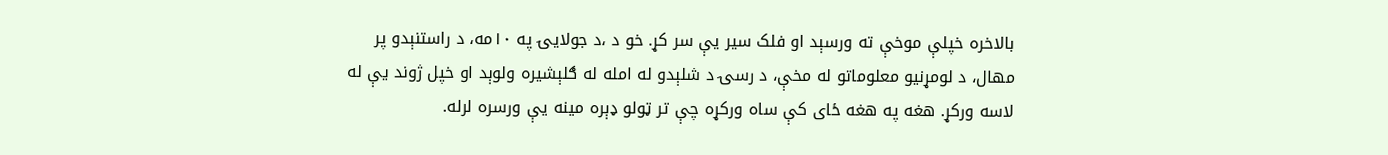بالاخره خپلې موخې ته ورسېد او فلک سیر یې سر کړ. خو د ،د جولایۍ په ۱۰مه، د راستنېدو پر مهال، د لومړنیو معلوماتو له مخې، د رسۍ د شلېدو له امله له ګلېشیره ولوېد او خپل ژوند یې له لاسه ورکړ. هغه په هغه ځای کې ساه ورکړه چې تر ټولو ډېره مینه یې ورسره لرله.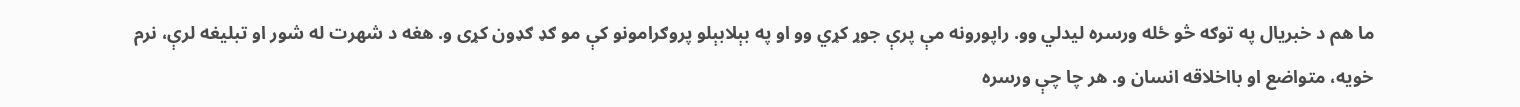ما هم د خبریال په توګه څو ځله ورسره لیدلي وو. راپورونه مې پرې جوړ کړي وو او په بېلابېلو پروګرامونو کې مو ګډ ګډون کړی و. هغه د شهرت له شور او تبلیغه لرې، نرم‌ خویه، متواضع او بااخلاقه انسان و. هر چا چې ورسره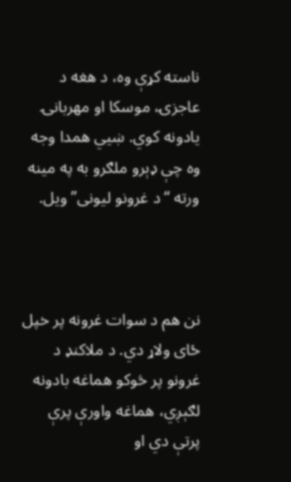ناسته کړې وه، د هغه د عاجزۍ، موسکا او مهربانۍ یادونه کوي. ښیي همدا وجه وه چې ډېرو ملګرو به په مینه ورته “د غرونو لیونی” ویل.



نن هم د سوات غرونه پر خپل ځای ولاړ دي. د ملاکنډ د غرونو پر څوکو هماغه بادونه لګېږي، هماغه واورې پرې پرتې دي او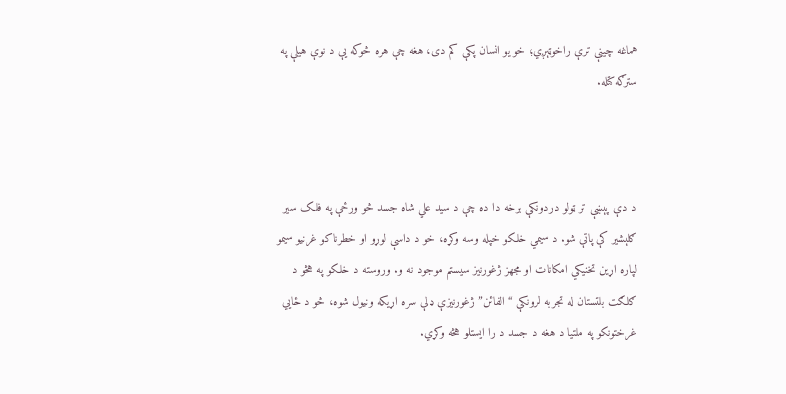هماغه چینې ترې راخوټېږي؛ خو یو انسان پکې کم دی، هغه چې هره څوکه یې د نوې هیلې په سترګه کتله.



د دې پېښې تر ټولو دردونکې برخه دا ده چې د سید علي شاه جسد څو ورځې په فلک سیر ګلېشیر کې پاتې شو. د سیمي خلکو خپله وسه وکړه، خو د داسې لوړو او خطرناکو غرنیو سیمو لپاره اړین تخنیکي امکانات او مجهز ژغورنیز سیستم موجود نه و. وروسته د خلکو په هڅو د ګلګت بلتستان له تجربه لرونکې “الفائن” ژغورنیزې ډلې سره اړیکه ونیول شوه، څو د ځایي غرختونکو په ملتیا د هغه د جسد د را ایستلو هڅه وکړي.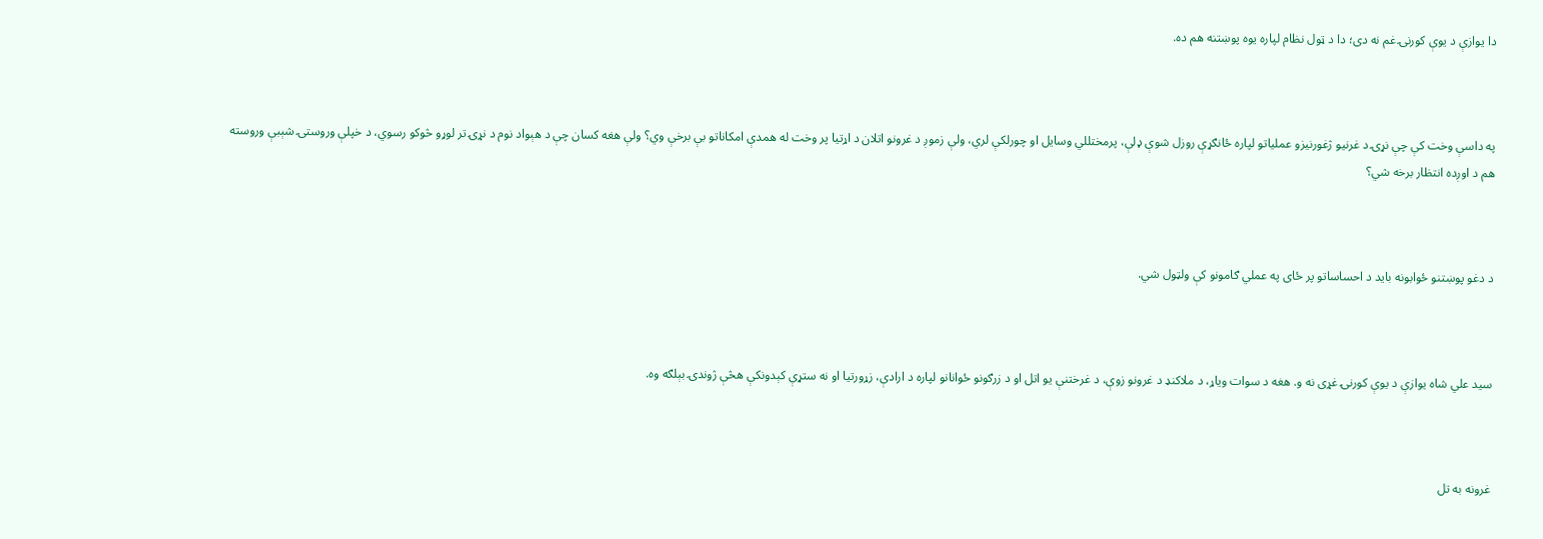دا یوازې د یوې کورنۍ غم نه دی؛ دا د ټول نظام لپاره یوه پوښتنه هم ده.



په داسې وخت کې چې نړۍ د غرنیو ژغورنیزو عملیاتو لپاره ځانګړې روزل شوې ډلې، پرمختللي وسایل او چورلکې لري، ولې زموږ د غرونو اتلان د اړتیا پر وخت له همدې امکاناتو بې‌ برخې وي؟ ولې هغه کسان چې د هېواد نوم د نړۍ تر لوړو څوکو رسوي، د خپلې وروستۍ شېبې وروسته هم د اوږده انتظار برخه شي؟



د دغو پوښتنو ځوابونه باید د احساساتو پر ځای په عملي ګامونو کې ولټول شي.



سید علي شاه یوازې د یوې کورنۍ غړی نه و. هغه د سوات ویاړ، د ملاکنډ د غرونو زوې، د غرختنې یو اتل او د زرګونو ځوانانو لپاره د ارادې، زړورتیا او نه ستړې کېدونکې هڅې ژوندۍ بېلګه وه.



غرونه به تل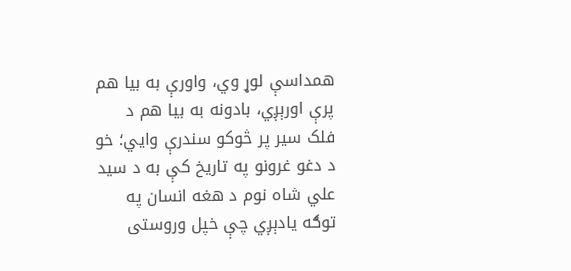همداسې لوړ وي، واورې به بیا هم پرې اورېږي، بادونه به بیا هم د فلک سیر پر څوکو سندرې وایي؛ خو د دغو غرونو په تاریخ کې به د سید علي شاه نوم د هغه انسان په توګه یادېږي چې خپل وروستی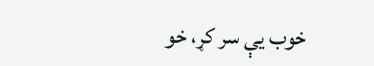خوب یې سر کړ، خو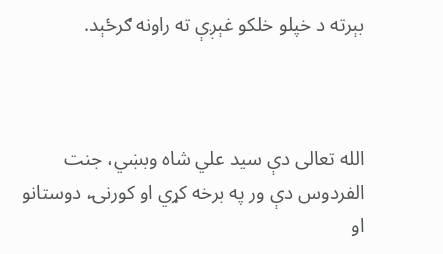بېرته د خپلو خلکو غېږې ته راونه ګرځېد.



الله تعالی دې سید علي شاه وبښي، جنت الفردوس دې ور په برخه کړي او کورنۍ، دوستانو او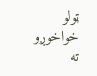ټولو خواخوږو ته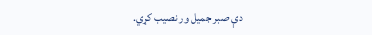دې صبر جمیل ور نصیب کړي.